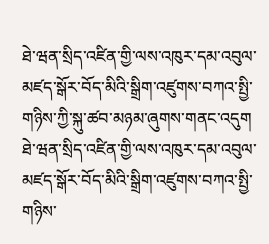ཐེ་ཝན་སྲིད་འཛིན་གྱི་ལས་འཁུར་དམ་འབུལ་མཛད་སྒོར་བོད་མིའི་སྒྲིག་འཛུགས་བཀའ་སྤྱི་གཉིས་ཀྱི་སྐུ་ཚབ་མཉམ་ཞུགས་གནང་འདུག
ཐེ་ཝན་སྲིད་འཛིན་གྱི་ལས་འཁུར་དམ་འབུལ་མཛད་སྒོར་བོད་མིའི་སྒྲིག་འཛུགས་བཀའ་སྤྱི་གཉིས་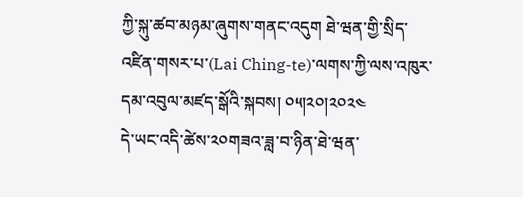ཀྱི་སྐུ་ཚབ་མཉམ་ཞུགས་གནང་འདུག ཐེ་ཝན་གྱི་སྲིད་འཛིན་གསར་པ་(Lai Ching-te)་ལགས་ཀྱི་ལས་འཁུར་དམ་འབུལ་མཛད་སྒོའི་སྐབས། ༠༥།༢༠།༢༠༢༤
དེ་ཡང་འདི་ཚེས་༢༠གཟའ་ཟླ་བ་ཉིན་ཐེ་ཝན་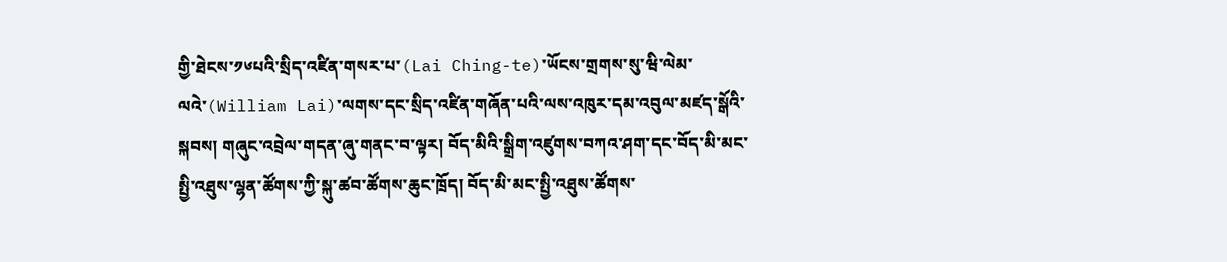གྱི་ཐེངས་༡༦པའི་སྲིད་འཛིན་གསར་པ་(Lai Ching-te)་ཡོངས་གྲགས་སུ་ཝི་ལེམ་ལའེ་(William Lai)་ལགས་དང་སྲིད་འཛིན་གཞོན་པའི་ལས་འཁུར་དམ་འབུལ་མཛད་སྒོའི་སྐབས། གཞུང་འབྲེལ་གདན་ཞུ་གནང་བ་ལྟར། བོད་མིའི་སྒྲིག་འཛུགས་བཀའ་ཤག་དང་བོད་མི་མང་སྤྱི་འཐུས་ལྷན་ཚོགས་ཀྱི་སྐུ་ཚབ་ཚོགས་ཆུང་ཁྲོད། བོད་མི་མང་སྤྱི་འཐུས་ཚོགས་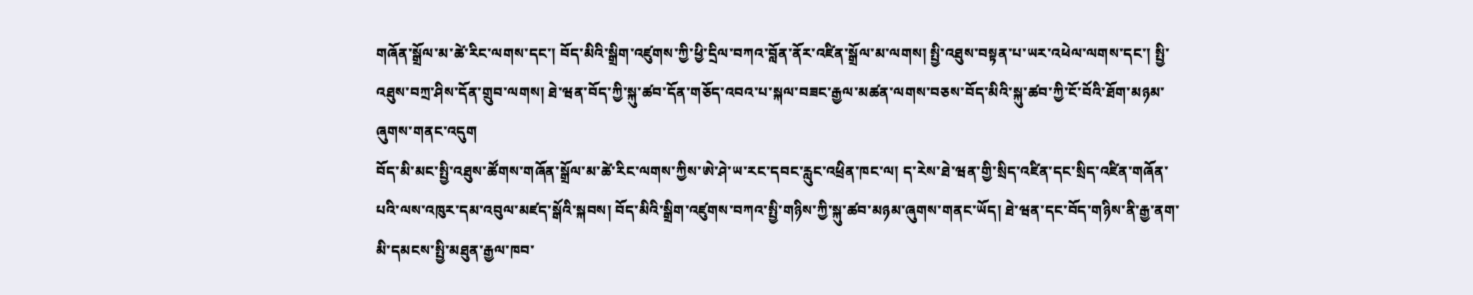གཞོན་སྒྲོལ་མ་ཚེ་རིང་ལགས་དང་། བོད་མིའི་སྒྲིག་འཛུགས་ཀྱི་ཕྱི་དྲིལ་བཀའ་བློན་ནོར་འཛིན་སྒྲོལ་མ་ལགས། སྤྱི་འཐུས་བསྟན་པ་ཡར་འཕེལ་ལགས་དང་། སྤྱི་འཐུས་བཀྲ་ཤིས་དོན་གྲུབ་ལགས། ཐེ་ཝན་བོད་ཀྱི་སྐུ་ཚབ་དོན་གཅོད་འབའ་པ་སྐལ་བཟང་རྒྱལ་མཚན་ལགས་བཅས་བོད་མིའི་སྐུ་ཚབ་ཀྱི་ངོ་བོའི་ཐོག་མཉམ་ཞུགས་གནང་འདུག
བོད་མི་མང་སྤྱི་འཐུས་ཚོགས་གཞོན་སྒྲོལ་མ་ཚེ་རིང་ལགས་ཀྱིས་ཨེ་ཤེ་ཡ་རང་དབང་རླུང་འཕྲིན་ཁང་ལ། ད་རེས་ཐེ་ཝན་གྱི་སྲིད་འཛིན་དང་སྲིད་འཛིན་གཞོན་པའི་ལས་འཁུར་དམ་འབུལ་མཛད་སྒོའི་སྐབས། བོད་མིའི་སྒྲིག་འཛུགས་བཀའ་སྤྱི་གཉིས་ཀྱི་སྐུ་ཚབ་མཉམ་ཞུགས་གནང་ཡོད། ཐེ་ཝན་དང་བོད་གཉིས་ནི་རྒྱ་ནག་མི་དམངས་སྤྱི་མཐུན་རྒྱལ་ཁབ་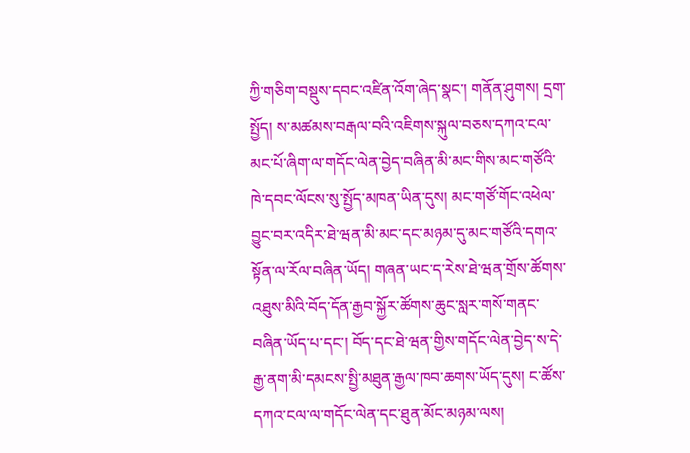ཀྱི་གཅིག་བསྡུས་དབང་འཛིན་འོག་ཞེད་སྣང་། གནོན་ཤུགས། དྲག་སྤྱོད། ས་མཚམས་བརྒལ་བའི་འཇིགས་སྐུལ་བཅས་དཀའ་ངལ་མང་པོ་ཞིག་ལ་གདོང་ལེན་བྱེད་བཞིན་མི་མང་གིས་མང་གཙོའི་ཁེ་དབང་ལོངས་སུ་སྤྱོད་མཁན་ཡིན་དུས། མང་གཙོ་གོང་འཕེལ་བྱུང་བར་འདིར་ཐེ་ཝན་མི་མང་དང་མཉམ་དུ་མང་གཙོའི་དགའ་སྟོན་ལ་རོལ་བཞིན་ཡོད། གཞན་ཡང་ད་རེས་ཐེ་ཝན་གྲོས་ཚོགས་འཐུས་མིའི་བོད་དོན་རྒྱབ་སྐྱོར་ཚོགས་ཆུང་སླར་གསོ་གནང་བཞིན་ཡོད་པ་དང་། བོད་དང་ཐེ་ཝན་གྱིས་གདོང་ལེན་བྱེད་ས་དེ་རྒྱ་ནག་མི་དམངས་སྤྱི་མཐུན་རྒྱལ་ཁབ་ཆགས་ཡོད་དུས། ང་ཚོས་དཀའ་ངལ་ལ་གདོང་ལེན་དང་ཐུན་མོང་མཉམ་ལས།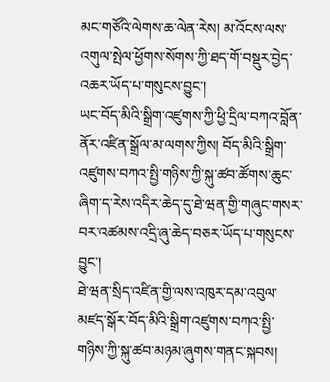མང་གཙོའི་ལེགས་ཆ་ལེན་རེས། མ་འོངས་ལས་འགུལ་སྤེལ་ཕྱོགས་སོགས་ཀྱི་ཐད་གོ་བསྡུར་བྱེད་འཆར་ཡོད་པ་གསུངས་བྱུང་།
ཡང་བོད་མིའི་སྒྲིག་འཛུགས་ཀྱི་ཕྱི་དྲིལ་བཀའ་བློན་ནོར་འཛིན་སྒྲོལ་མ་ལགས་ཀྱིས། བོད་མིའི་སྒྲིག་འཛུགས་བཀའ་སྤྱི་གཉིས་ཀྱི་སྐུ་ཚབ་ཚོགས་ཆུང་ཞིག་ད་རེས་འདིར་ཆེད་དུ་ཐེ་ཝན་གྱི་གཞུང་གསར་བར་འཚམས་འདྲི་ཞུ་ཆེད་བཅར་ཡོད་པ་གསུངས་བྱུང་།
ཐེ་ཝན་སྲིད་འཛིན་གྱི་ལས་འཁུར་དམ་འབུལ་མཛད་སྒོར་བོད་མིའི་སྒྲིག་འཛུགས་བཀའ་སྤྱི་གཉིས་ཀྱི་སྐུ་ཚབ་མཉམ་ཞུགས་གནང་སྐབས།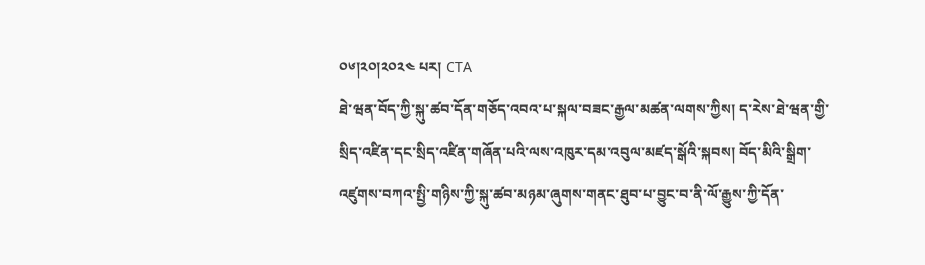༠༦།༢༠།༢༠༢༤ པར། CTA
ཐེ་ཝན་བོད་ཀྱི་སྐུ་ཚབ་དོན་གཅོད་འབའ་པ་སྐལ་བཟང་རྒྱལ་མཚན་ལགས་ཀྱིས། ད་རེས་ཐེ་ཝན་གྱི་སྲིད་འཛིན་དང་སྲིད་འཛིན་གཞོན་པའི་ལས་འཁུར་དམ་འབུལ་མཛད་སྒོའི་སྐབས། བོད་མིའི་སྒྲིག་འཛུགས་བཀའ་སྤྱི་གཉིས་ཀྱི་སྐུ་ཚབ་མཉམ་ཞུགས་གནང་ཐུབ་པ་བྱུང་བ་ནི་ལོ་རྒྱུས་ཀྱི་དོན་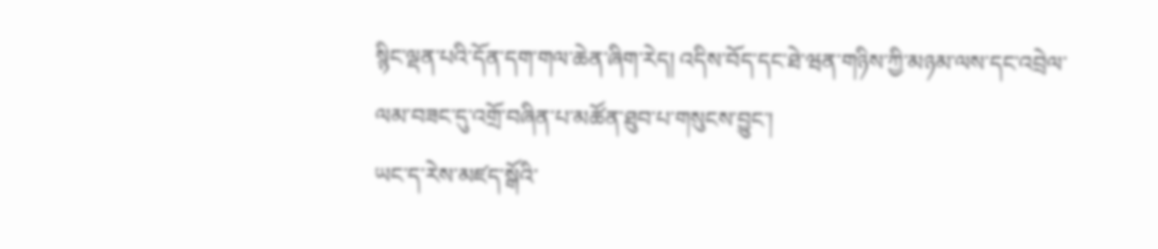སྙིང་ལྡན་པའི་དོན་དག་གལ་ཆེན་ཞིག་རེད། འདིས་བོད་དང་ཐེ་ཝན་གཉིས་ཀྱི་མཉམ་ལས་དང་འབྲེལ་ལམ་བཟང་དུ་འགྲོ་བཞིན་པ་མཚོན་ཐུབ་པ་གསུངས་བྱུང་།
ཡང་ད་རེས་མཛད་སྒོའི་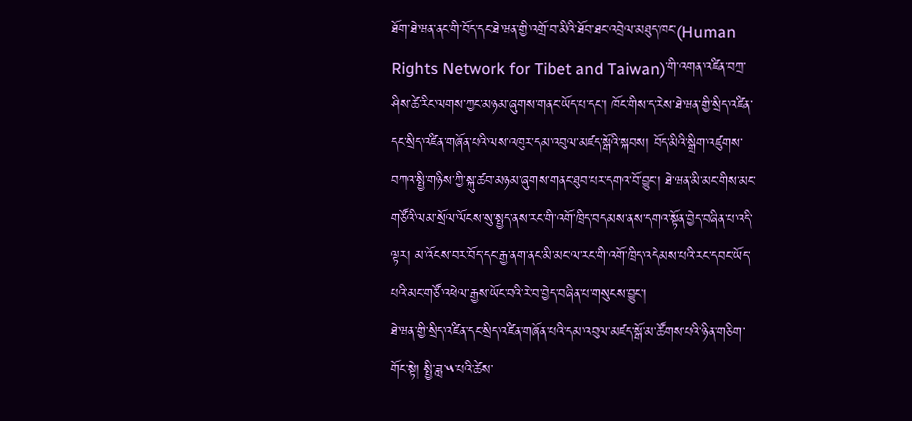ཐོག་ཐེ་ཝན་ནང་གི་བོད་དང་ཐེ་ཝན་གྱི་འགྲོ་བ་མིའི་ཐོབ་ཐང་འབྲེལ་མཐུད་ཁང་(Human Rights Network for Tibet and Taiwan)་གི་འགན་འཛིན་བཀྲ་ཤིས་ཚེ་རིང་ལགས་ཀྱང་མཉམ་ཞུགས་གནང་ཡོད་པ་དང་། ཁོང་གིས་ད་རེས་ཐེ་ཝན་གྱི་སྲིད་འཛིན་དང་སྲིད་འཛིན་གཞོན་པའི་ལས་འཁུར་དམ་འབུལ་མཛད་སྒོའི་སྐབས། བོད་མིའི་སྒྲིག་འཛུགས་བཀའ་སྤྱི་གཉིས་ཀྱི་སྐུ་ཚབ་མཉམ་ཞུགས་གནང་ཐུབ་པར་དགའ་བོ་བྱུང་། ཐེ་ཝན་མི་མང་གིས་མང་གཙོའི་ལམ་སྲོལ་ལོངས་སུ་སྤྱད་ནས་རང་གི་འགོ་ཁྲིད་བདམས་ནས་དགའ་སྟོན་བྱེད་བཞིན་པ་འདི་ལྟར། མ་འོངས་བར་བོད་དང་རྒྱ་ནག་ནང་མི་མང་ལ་རང་གི་འགོ་ཁྲིད་འདེམས་པའི་རང་དབང་ཡོད་པའི་མང་གཙོ་འཕེལ་རྒྱས་ཡོང་བའི་རེ་བ་བྱེད་བཞིན་པ་གསུངས་བྱུང་།
ཐེ་ཝན་གྱི་སྲིད་འཛིན་དང་སྲིད་འཛིན་གཞོན་པའི་དམ་འབུལ་མཛད་སྒོ་མ་ཚོགས་པའི་ཉིན་གཅིག་གོང་སྟེ། སྤྱི་ཟླ་༥་པའི་ཚེས་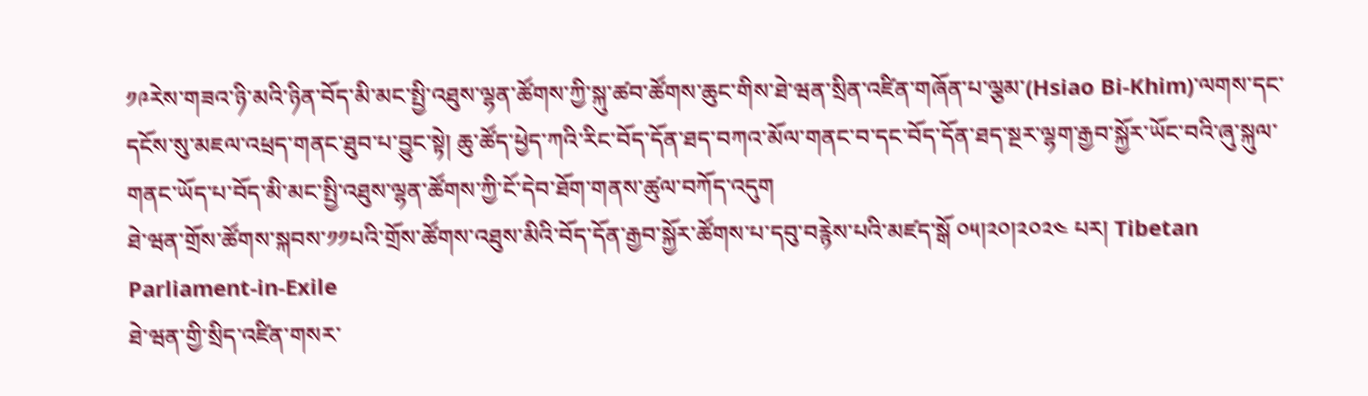༡༩རེས་གཟའ་ཉི་མའི་ཉིན་བོད་མི་མང་སྤྱི་འཐུས་ལྷན་ཚོགས་ཀྱི་སྐུ་ཚབ་ཚོགས་ཆུང་གིས་ཐེ་ཝན་སྲིན་འཛིན་གཞོན་པ་ལྕམ་(Hsiao Bi-Khim)་ལགས་དང་དངོས་སུ་མཇལ་འཕྲད་གནང་ཐུབ་པ་བྱུང་སྟེ། ཆུ་ཚོད་ཕྱེད་ཀའི་རིང་བོད་དོན་ཐད་བཀའ་མོལ་གནང་བ་དང་བོད་དོན་ཐད་སྔར་ལྷག་རྒྱབ་སྐྱོར་ཡོང་བའི་ཞུ་སྐུལ་གནང་ཡོད་པ་བོད་མི་མང་སྤྱི་འཐུས་ལྷན་ཚོགས་ཀྱི་ངོ་དེབ་ཐོག་གནས་ཚུལ་བཀོད་འདུག
ཐེ་ཝན་གྲོས་ཚོགས་སྐབས་༡༡པའི་གྲོས་ཚོགས་འཐུས་མིའི་བོད་དོན་རྒྱབ་སྐྱོར་ཚོགས་པ་དབུ་བརྙེས་པའི་མཛད་སྒོ ༠༥།༢༠།༢༠༢༤ པར། Tibetan Parliament-in-Exile
ཐེ་ཝན་གྱི་སྲིད་འཛིན་གསར་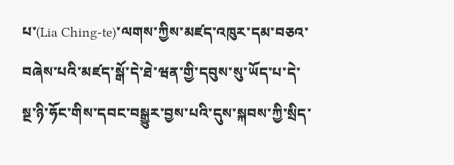པ་(Lia Ching-te)་ལགས་ཀྱིས་མཛད་འཁུར་དམ་བཅའ་བཞེས་པའི་མཛད་སྒོ་དེ་ཐེ་ཝན་གྱི་དབུས་སུ་ཡོད་པ་དེ་སྔ་ཉི་ཧོང་གིས་དབང་བསྒྱུར་བྱས་པའི་དུས་སྐབས་ཀྱི་སྲིད་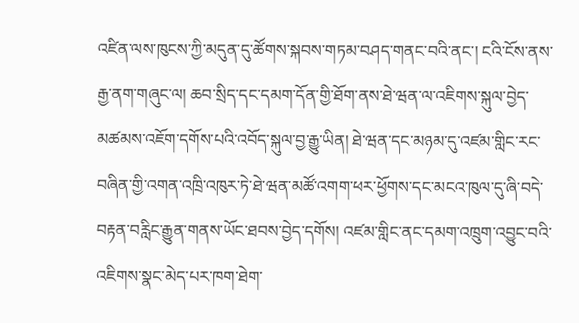འཛིན་ལས་ཁུངས་ཀྱི་མདུན་དུ་ཚོགས་སྐབས་གཏམ་བཤད་གནང་བའི་ནང་། ངའི་ངོས་ནས་རྒྱ་ནག་གཞུང་ལ། ཆབ་སྲིད་དང་དམག་དོན་གྱི་ཐོག་ནས་ཐེ་ཝན་ལ་འཇིགས་སྐུལ་བྱེད་མཚམས་འཇོག་དགོས་པའི་འབོད་སྐུལ་བྱ་རྒྱུ་ཡིན། ཐེ་ཝན་དང་མཉམ་དུ་འཛམ་གླིང་རང་བཞིན་གྱི་འགན་འཁྲི་འཁུར་ཏེ་ཐེ་ཝན་མཚོ་འགག་ཕར་ཕྱོགས་དང་མངའ་ཁུལ་དུ་ཞི་བདེ་བརྟན་བརླིང་རྒྱུན་གནས་ཡོང་ཐབས་བྱེད་དགོས། འཛམ་གླིང་ནང་དམག་འཁྲུག་འབྱུང་བའི་འཇིགས་སྣང་མེད་པར་ཁག་ཐེག་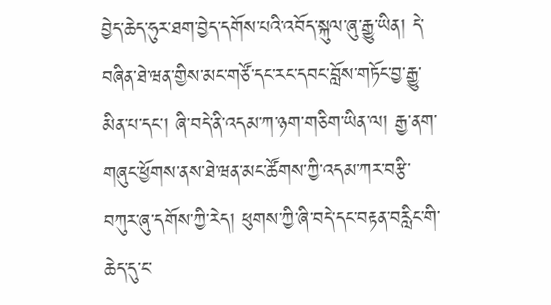བྱེད་ཆེད་ཧུར་ཐག་བྱེད་དགོས་པའི་འབོད་སྐུལ་ཞུ་རྒྱུ་ཡིན། དེ་བཞིན་ཐེ་ཝན་གྱིས་མང་གཙོ་དང་རང་དབང་བློས་གཏོང་བྱ་རྒྱུ་མིན་པ་དང་། ཞི་བདེ་ནི་འདམ་ཀ་ཉག་གཅིག་ཡིན་ལ། རྒྱ་ནག་གཞུང་ཕྱོགས་ནས་ཐེ་ཝན་མང་ཚོགས་ཀྱི་འདམ་ཀར་བརྩི་བཀུར་ཞུ་དགོས་ཀྱི་རེད། ཕུགས་ཀྱི་ཞི་བདེ་དང་བརྟན་བརླིང་གི་ཆེད་དུ་ང་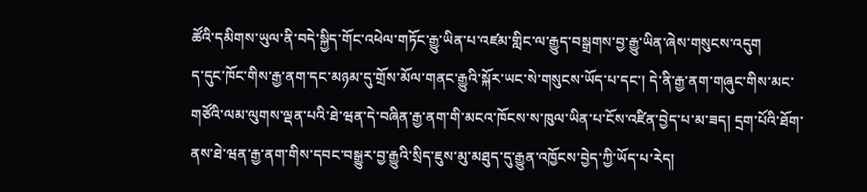ཚོའི་དམིགས་ཡུལ་ནི་བདེ་སྐྱིད་གོང་འཕེལ་གཏོང་རྒྱུ་ཡིན་པ་འཛམ་གླིང་ལ་རྒྱུད་བསྒྲགས་བྱ་རྒྱུ་ཡིན་ཞེས་གསུངས་འདུག
ད་དུང་ཁོང་གིས་རྒྱ་ནག་དང་མཉམ་དུ་གྲོས་མོལ་གནང་རྒྱུའི་སྐོར་ཡང་སེ་གསུངས་ཡོད་པ་དང་། དེ་ནི་རྒྱ་ནག་གཞུང་གིས་མང་གཙོའི་ལམ་ལུགས་ལྡན་པའི་ཐེ་ཝན་དེ་བཞིན་རྒྱ་ནག་གི་མངའ་ཁོངས་ས་ཁུལ་ཡིན་པ་ངོས་འཛིན་བྱེད་པ་མ་ཟད། དྲག་པོའི་ཐོག་ནས་ཐེ་ཝན་རྒྱ་ནག་གིས་དབང་བསྒྱུར་བྱ་རྒྱུའི་སྲིད་ཇུས་མུ་མཐུད་དུ་རྒྱུན་འཁྱོངས་བྱེད་ཀྱི་ཡོད་པ་རེད།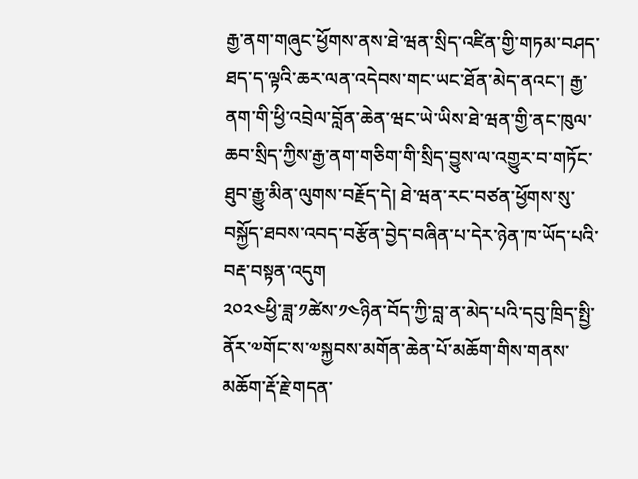རྒྱ་ནག་གཞུང་ཕྱོགས་ནས་ཐེ་ཝན་སྲིད་འཛིན་གྱི་གཏམ་བཤད་ཐད་ད་ལྟའི་ཆར་ལན་འདེབས་གང་ཡང་ཐོན་མེད་ནའང་། རྒྱ་ནག་གི་ཕྱི་འབྲེལ་བློན་ཆེན་ཝང་ཡེ་ཡིས་ཐེ་ཝན་གྱི་ནང་ཁུལ་ཆབ་སྲིད་ཀྱིས་རྒྱ་ནག་གཅིག་གི་སྲིད་བྱུས་ལ་འགྱུར་བ་གཏོང་ཐུབ་རྒྱུ་མིན་ལུགས་བརྗོད་དེ། ཐེ་ཝན་རང་བཙན་ཕྱོགས་སུ་བསྐྱོད་ཐབས་འབད་བརྩོན་བྱེད་བཞིན་པ་དེར་ཉེན་ཁ་ཡོད་པའི་བརྡ་བསྟན་འདུག
༢༠༢༤ཕྱི་ཟླ་༡ཚེས་༡༤ཉིན་བོད་ཀྱི་བླ་ན་མེད་པའི་དབུ་ཁྲིད་སྤྱི་ནོར་༧གོང་ས་༧སྐྱབས་མགོན་ཆེན་པོ་མཆོག་གིས་གནས་མཆོག་རྡོ་རྗེ་གདན་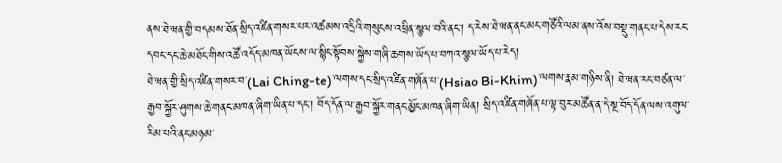ནས་ཐེ་ཝན་གྱི་བདམས་ཐོན་སྲིད་འཛིན་གསར་པར་འཚམས་འདྲིའི་གསུངས་འཕྲིན་སྩལ་བའི་ནང་། ད་རེས་ཐེ་ཝན་ནང་མང་གཙོའི་ལམ་ནས་འོས་བསྡུ་གནང་པ་དེས་རང་དབང་དང་ཆེ་མཐོང་གིས་འཚོ་འདོད་མཁན་ཡོངས་ལ་སྙིང་སྟོབས་སྐྱེས་གཞི་ཆགས་ཡོད་པ་བཀའ་སྩལ་ཡོད་པ་རེད།
ཐེ་ཝན་གྱི་སྲིད་འཛིན་གསར་བ་(Lai Ching-te)་ལགས་དང་སྲིད་འཛིན་གཞོན་པ་(Hsiao Bi-Khim)་ལགས་རྣམ་གཉིས་ནི། ཐེ་ཝན་རང་བཙན་ལ་རྒྱབ་སྐྱོར་ཤུགས་ཆེ་གནང་མཁན་ཞིག་ཡིན་པ་དང་། བོད་དོན་ལ་རྒྱབ་སྐྱོར་གནང་མྱོང་མཁན་ཞིག་ཡིན། སྲིད་འཛིན་གཞོན་པ་ལྟ་བུར་མཚོན་ན་དེ་སྔ་བོད་དོན་ལས་འགུལ་རིམ་པའི་ནང་མཉམ་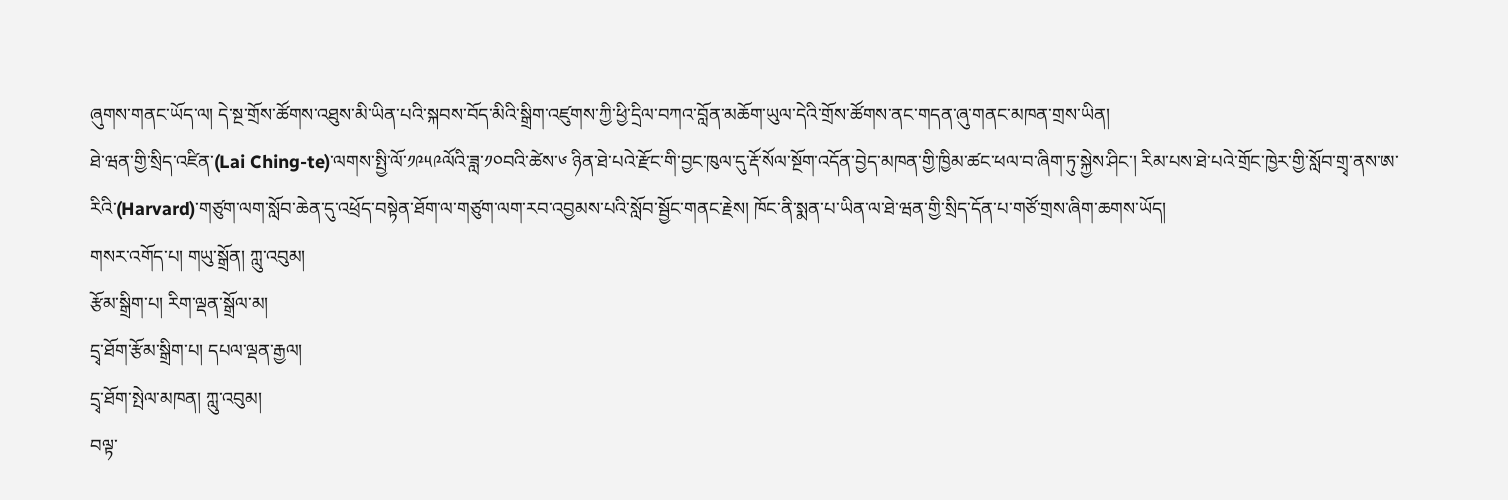ཞུགས་གནང་ཡོད་ལ། དེ་སྔ་གྲོས་ཚོགས་འཐུས་མི་ཡིན་པའི་སྐབས་བོད་མིའི་སྒྲིག་འཛུགས་ཀྱི་ཕྱི་དྲིལ་བཀའ་བློན་མཆོག་ཡུལ་དེའི་གྲོས་ཚོགས་ནང་གདན་ཞུ་གནང་མཁན་གྲས་ཡིན།
ཐེ་ཝན་གྱི་སྲིད་འཛིན་(Lai Ching-te)་ལགས་སྤྱི་ལོ་༡༩༥༩ལོའི་ཟླ་༡༠བའི་ཚེས་༦ ཉིན་ཐེ་པའེ་རྫོང་གི་བྱང་ཁུལ་དུ་རྡོ་སོལ་སྔོག་འདོན་བྱེད་མཁན་གྱི་ཁྱིམ་ཚང་ཕལ་བ་ཞིག་ཏུ་སྐྱེས་ཤིང་། རིམ་པས་ཐེ་པའེ་གྲོང་ཁྱེར་གྱི་སློབ་གྲྭ་ནས་ཨ་རིའི་(Harvard)་གཙུག་ལག་སློབ་ཆེན་དུ་འཕྲོད་བསྟེན་ཐོག་ལ་གཙུག་ལག་རབ་འབྱམས་པའི་སློབ་སྦྱོང་གནང་རྗེས། ཁོང་ནི་སྨན་པ་ཡིན་ལ་ཐེ་ཝན་གྱི་སྲིད་དོན་པ་གཙོ་གྲས་ཞིག་ཆགས་ཡོད།
གསར་འགོད་པ། གཡུ་སྒྲོན། ཀླུ་འབུམ།
རྩོམ་སྒྲིག་པ། རིག་ལྡན་སྒྲོལ་མ།
དྲྭ་ཐོག་རྩོམ་སྒྲིག་པ། དཔལ་ལྡན་རྒྱལ།
དྲྭ་ཐོག་སྤེལ་མཁན། ཀླུ་འབུམ།
བལྟ་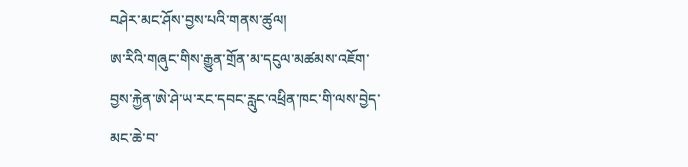བཤེར་མང་ཤོས་བྱས་པའི་གནས་ཚུལ།
ཨ་རིའི་གཞུང་གིས་རྒྱུན་གྲོན་མ་དངུལ་མཚམས་འཇོག་བྱས་རྐྱེན་ཨེ་ཤེ་ཡ་རང་དབང་རླུང་འཕྲིན་ཁང་གི་ལས་བྱེད་མང་ཆེ་བ་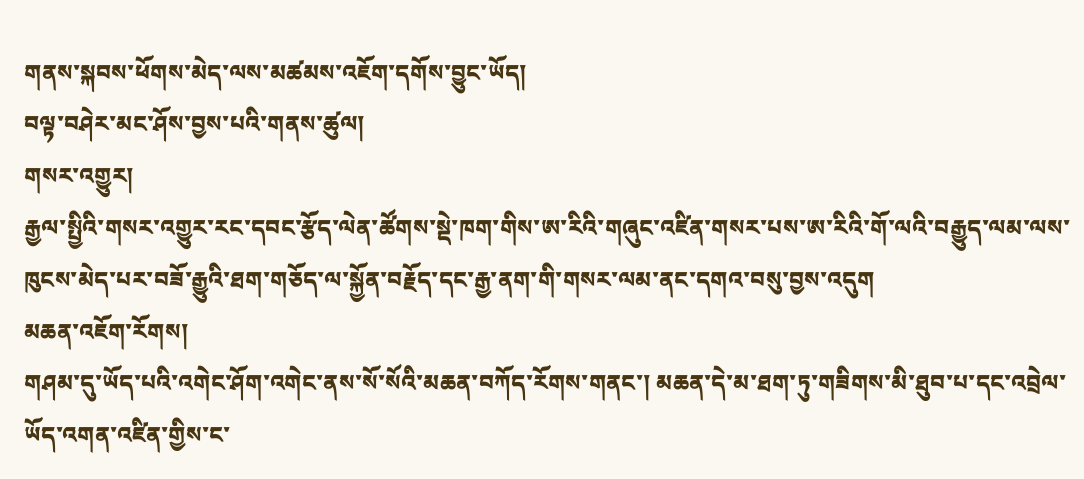གནས་སྐབས་ཕོགས་མེད་ལས་མཚམས་འཇོག་དགོས་བྱུང་ཡོད།
བལྟ་བཤེར་མང་ཤོས་བྱས་པའི་གནས་ཚུལ།
གསར་འགྱུར།
རྒྱལ་སྤྱིའི་གསར་འགྱུར་རང་དབང་རྩོད་ལེན་ཚོགས་སྡེ་ཁག་གིས་ཨ་རིའི་གཞུང་འཛིན་གསར་པས་ཨ་རིའི་གོ་ལའི་བརྒྱུད་ལམ་ལས་ཁུངས་མེད་པར་བཟོ་རྒྱུའི་ཐག་གཅོད་ལ་སྐྱོན་བརྗོད་དང་རྒྱ་ནག་གི་གསར་ལམ་ནང་དགའ་བསུ་བྱས་འདུག
མཆན་འཇོག་རོགས།
གཤམ་དུ་ཡོད་པའི་འགེང་ཤོག་འགེང་ནས་སོ་སོའི་མཆན་བཀོད་རོགས་གནང་། མཆན་དེ་མ་ཐག་ཏུ་གཟིགས་མི་ཐུབ་པ་དང་འབྲེལ་ཡོད་འགན་འཛིན་གྱིས་ང་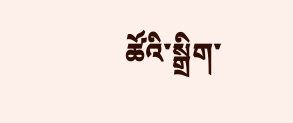ཚོའི་སྒྲིག་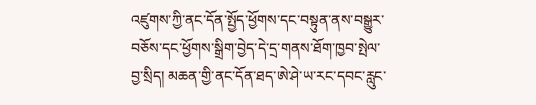འཛུགས་ཀྱི་ནང་དོན་སྤྱོད་ཕྱོགས་དང་བསྟུན་ནས་བསྒྱུར་བཅོས་དང་ཕྱོགས་སྒྲིག་བྱེད་དེ་དྲ་གནས་ཐོག་ཁྱབ་སྤེལ་བྱ་སྲིད། མཆན་གྱི་ནང་དོན་ཐད་ཨེ་ཤེ་ཡ་རང་དབང་རླུང་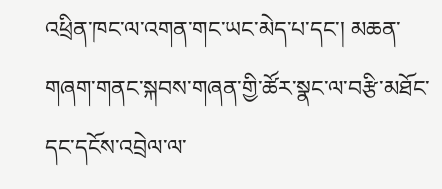འཕྲིན་ཁང་ལ་འགན་གང་ཡང་མེད་པ་དང་། མཆན་གཞག་གནང་སྐབས་གཞན་གྱི་ཚོར་སྣང་ལ་བརྩི་མཐོང་དང་དངོས་འབྲེལ་ལ་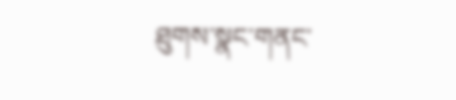ཐུགས་སྣང་གནང་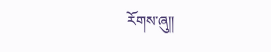རོགས་ཞུ༎